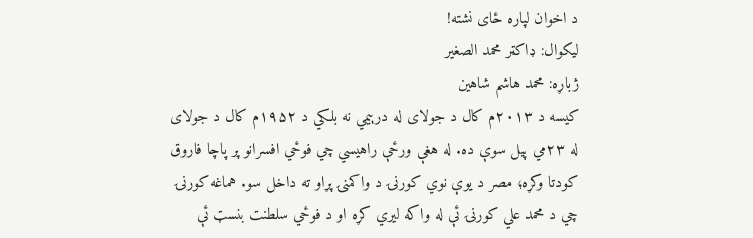د اخوان لپاره ځای نشته!
لیکوال: ډاکټر محمد الصغیر
ژباړه: محمد هاشم شاهین
کیسه د ۲۰۱۳م کال د جولای له درېیمي نه بلکي د ۱۹۵۲م کال د جولای له ۲۳مي پیل سوې ده. له هغې ورځې راهیسي چي فوځي افسرانو پر پاچا فاروق کودتا وکړه؛ مصر د یوې نوي کورنۍ د واکمنۍ پړاو ته داخل سو. هماغه کورنۍ چي د محمد علي کورنۍ ئې له واکه لیري کړه او د فوځي سلطنت بنسټ ئې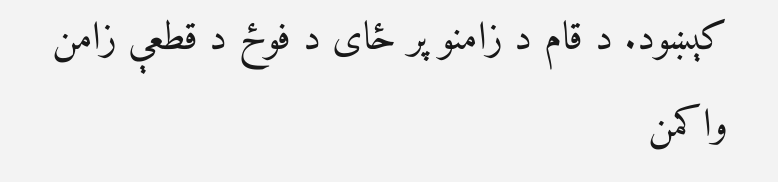کېښود. د قام د زامنو پر ځای د فوځ د قطعې زامن واکمن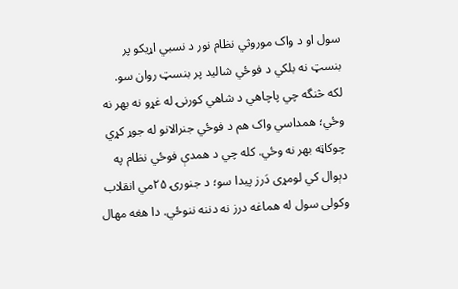سول او د واک موروثي نظام نور د نسبي اړیکو پر بنسټ نه بلکي د فوځي شالید پر بنسټ روان سو.
لکه څنگه چي پاچاهي د شاهي کورنۍ له غړو نه بهر نه وځي؛ همداسي واک هم د فوځي جنرالانو له جوړ کړي چوکاټه بهر نه وځي. کله چي د همدې فوځي نظام په دېوال کي لومړی دَرز پیدا سو؛ د جنورۍ ۲۵مي انقلاب وکولی سول له هماغه درز نه دننه ننوځي. دا هغه مهال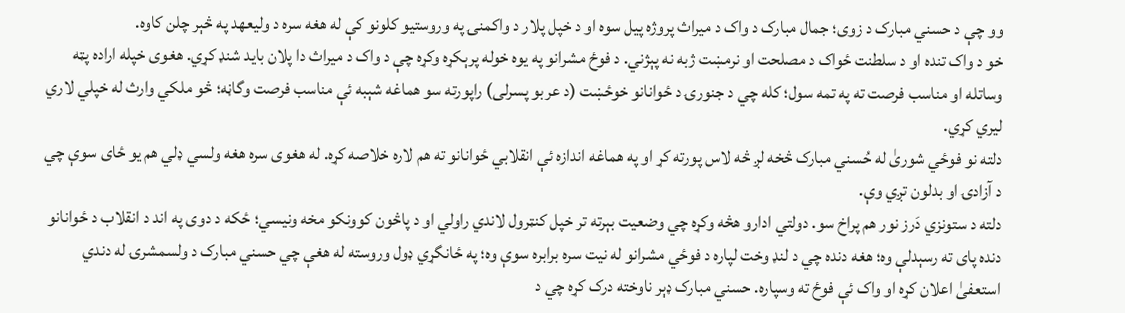وو چې د حسني مبارک د زوی؛ جمال مبارک د واک د میراث پروژه پیل سوه او د خپل پلار د واکمنۍ په وروستیو کلونو کې له هغه سره د ولیعهد په څېر چلن کاوه.
خو د واک تنده او د سلطنت ځواک د مصلحت او نرمښت ژبه نه پېژني. د فوځ مشرانو په یوه خوله پرېکړه وکړه چې د واک د میراث دا پلان باید شنډ کړي. هغوی خپله اراده پټه وساتله او مناسب فرصت ته په تمه سول؛ کله چي د جنورۍ د ځوانانو خوځښت (د عربو پسرلی) راپورته سو هماغه شېبه ئې مناسب فرصت وگاڼه؛ څو ملکي وارث له خپلي لاري ليري کړي.
دلته نو فوځي شوریٰ له حُسني مبارک څخه لږ څه لاس پورته کړ او په هماغه اندازه ئې انقلابي ځوانانو ته هم لاره خلاصه کړه. له هغوی سره هغه ولسي ډلي هم یو ځای سوې چي د آزادۍ او بدلون تږي وې.
دلته د ستونزي دَرز نور هم پراخ سو. دولتي ادارو هڅه وکړه چي وضعیت بېرته تر خپل کنټرول لاندي راولي او د پاڅون کوونکو مخه ونیسي؛ ځکه د دوی په اند د انقلاب د ځوانانو دنده پای ته رسېدلې وه؛ هغه دنده چي د لنډ وخت لپاره د فوځي مشرانو له نیت سره برابره سوې وه؛ په ځانگړي ډول وروسته له هغې چي حسني مبارک د ولسمشرۍ له دندي استعفیٰ اعلان کړه او واک ئې فوځ ته وسپاره. حسني مبارک ډېر ناوخته درک کړه چي د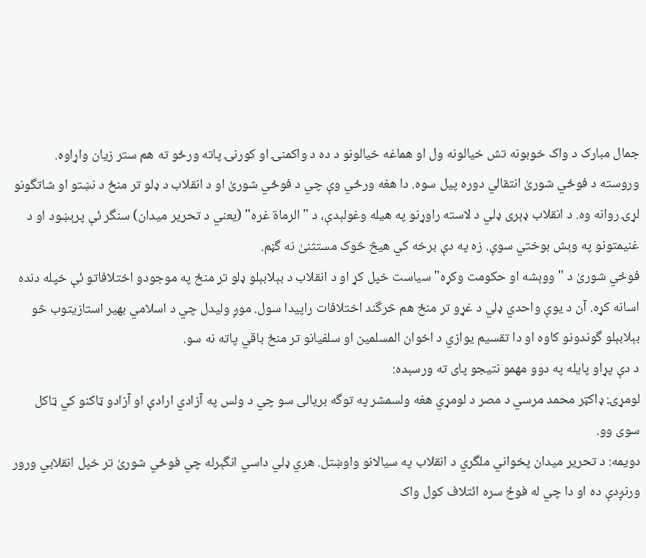جمال مبارک د واک خوبونه تش خیالونه ول او هماغه خیالونو د ده د واکمنۍ او کورنۍ پاته ورځو ته هم ستر زیان واړاوه.
وروسته د فوځي شوریٰ انتقالي دوره پیل سوه. دا هغه ورځي وې چي د فوځي شوریٰ او د انقلاب د ډلو تر منځ د نښتو او شاتگونو لړۍ روانه وه. د انقلاب ډېری ډلي د لاسته راوړنو په هیله وغولېدې، د "الرماة غره" (یعني د تحریر میدان) سنگر ئې پرېښود او د غنیمتونو په وېش بوختي سوې. زه په دې برخه کي هیڅ څوک مستثنیٰ نه گڼم.
فوځي شوریٰ د "ووېشه او حکومت وکړه" سیاست خپل کړ او د انقلاب د بېلابېلو ډلو تر منځ په موجودو اختلافاتو ئې خپله دنده اسانه کړه. آن د یوې واحدي ډلي د غړو تر منځ هم څرگند اختلافات راپیدا سول. موږ ولیدل چي د اسلامي بهیر استازیتوب څو بېلابېلو گوندونو کاوه او دا تقسیم یوازي د اخوان المسلمین او سلفیانو تر منځ باقي پاته نه سو.
د دې پړاو پایله په دوو مهمو نتیجو پای ته ورسېده:
لومړۍ: ډاکټر محمد مرسي د مصر د لومړي هغه ولسمشر په توگه بریالی سو چي د ولس په آزادي ارادې او آزادو ټاکنو کي ټاکل سوی وو.
دویمه: د تحریر میدان پخواني ملگري د انقلاب په سیالانو واوښتل. هري ډلي داسي انگېرله چي فوځي شوریٰ تر خپل انقلابي ورور ورنږدې ده او دا چي له فوځ سره ائتلاف کول واک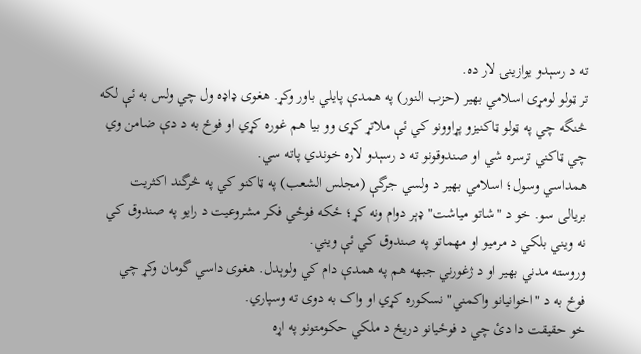ته د رسېدو یوازینۍ لار ده.
تر ټولو لومړی اسلامي بهیر (حزب النور) په همدې پایلي باور وکړ. هغوی ډاډه ول چي ولس به ئې لکه څنگه چي په ټولو ټاکنیزو پړاوونو کي ئې ملاتړ کړی وو بیا هم غوره کړي او فوځ به د دې ضامن وي چي ټاکني ترسره شي او صندوقونو ته د رسېدو لاره خوندي پاته سي.
همداسي وسول؛ اسلامي بهیر د ولسي جرگې (مجلس الشعب) په ټاکنو کي په څرگند اکثریت بریالی سو. خو د "شاتو میاشت" ډېر دوام ونه کړ؛ ځکه فوځي فکر مشروعیت د رایو په صندوق کي نه ویني بلکي د مرمیو او مهماتو په صندوق کي ئې ویني.
وروسته مدني بهیر او د ژغورني جبهه هم په همدې دام کي ولوېدل. هغوی داسي گومان وکړ چي فوځ به د "اخوانیانو واکمني" نسکوره کړي او واک به دوی ته وسپاري.
خو حقیقت دا دئ چي د فوځیانو دریځ د ملکي حکومتونو په اړه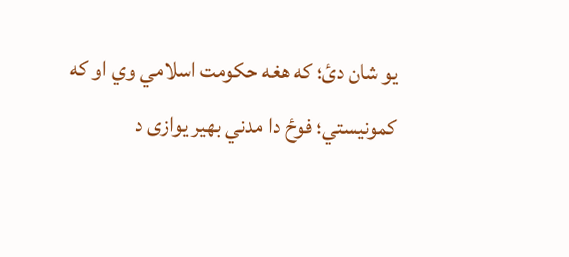یو شان دئ؛ که هغه حکومت اسلامي وي او که کمونیستي؛ فوځ دا مدني بهیر یوازی د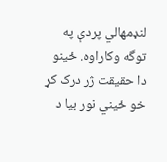لنډمهالي پردې په توگه وکاراوه. ځینو دا حقیقت ژر درک کړ خو ځیني نور بیا د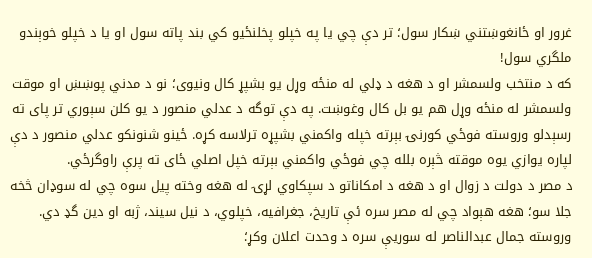غرور او ځانغوښتني ښکار سول؛ تر دې چي یا په خپلو پخلنځیو کي بند پاته سول او یا د خپلو خوېندو ملگري سول!
که د منتخب ولسمشر او د هغه د ډلي له منځه وړل یو بشپړ کال ونیوی؛ نو د مدني پوښښ او موقت ولسمشر له منځه وړل هم یو بل کال وغوښت. په دې توگه د عدلي منصور د یو کلن سېوري تر پای ته رسېدلو وروسته فوځي کورنۍ بېرته خپله واکمني بشپړه ترلاسه کړه. ځینو شنونکو عدلي منصور د دې لپاره یوازي یوه موقته څېره بلله چي فوځي واکمني بېرته خپل اصلي ځای ته پرې راوگرځي.
د مصر د دولت د زوال او د هغه د امکاناتو د سپکاوي لړۍ له هغه وخته پیل سوه چي له سوډان څخه جلا سو؛ هغه هېواد چي له مصر سره ئې تاریخ، جغرافیه، خپلوي، د نیل سیند، ژبه او دین گډ دي.
وروسته جمال عبدالناصر له سوریې سره د وحدت اعلان وکړ؛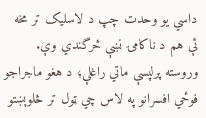داسي یو وحدت چپ د لاسلیک تر مخه ئې هم د ناکامۍ نښې څرگندي وې. وروسته پرلپسې ماتي راغلې؛ د هغو ماجراجو فوځي افسرانو په لاس چي ټول تر څلوېښتو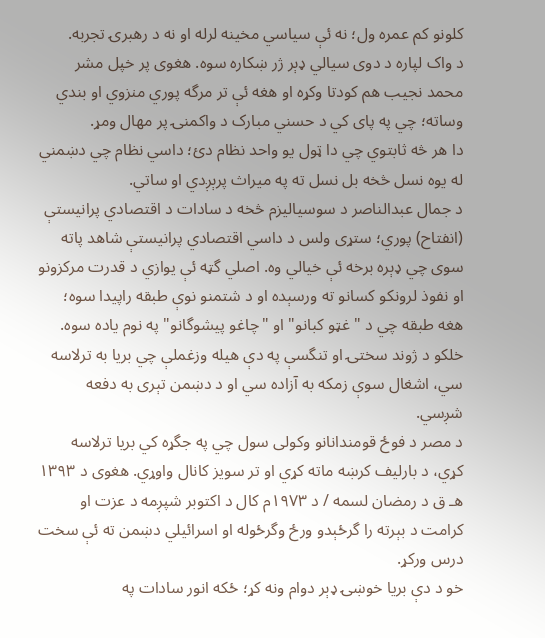کلونو کم عمره ول؛ نه ئې سیاسي مخینه لرله او نه د رهبرۍ تجربه.
د واک لپاره د دوی سیالي ډېر ژر ښکاره سوه. هغوی پر خپل مشر محمد نجیب هم کودتا وکړه او هغه ئې تر مرگه پوري منزوي او بندي وساته؛ چي په پای کي د حسني مبارک د واکمنۍ پر مهال ومړ.
دا هر څه ثابتوي چي دا ټول یو واحد نظام دئ؛ داسي نظام چي دښمني له یوه نسل څخه بل نسل ته په میراث پرېږدي او ساتي.
د جمال عبدالناصر د سوسیالیزم څخه د سادات د اقتصادي پرانیستې (انفتاح) پوري؛ ستړی ولس د داسي اقتصادي پرانیستې شاهد پاته سوی چي ډېره برخه ئې خیالي وه. اصلي گټه ئې یوازي د قدرت مرکزونو او نفوذ لرونکو کسانو ته ورسېده او د شتمنو نوې طبقه راپیدا سوه؛ هغه طبقه چي د "غټو کبانو" او "چاغو پیشوگانو" په نوم یاده سوه.
خلکو د ژوند سختۍ او تنگسې په دې هیله وزغملې چي بریا به ترلاسه سي، اشغال سوې زمکه به آزاده سي او د دښمن تېری به دفعه شږسي.
د مصر د فوځ قومندانانو وکولی سول چي په جگړه کي بریا ترلاسه کړي، د بارلیف کرښه ماته کړي او تر سویز کانال واوړي. هغوی د ۱۳۹۳ هـ ق د رمضان لسمه / د ۱۹۷۳م کال د اکتوبر شپږمه د عزت او کرامت د بېرته را گرځېدو ورځ وگرځوله او اسرائیلي دښمن ته ئې سخت درس ورکړ.
خو د دې بریا خوښۍ ډېر دوام ونه کړ؛ ځکه انور سادات په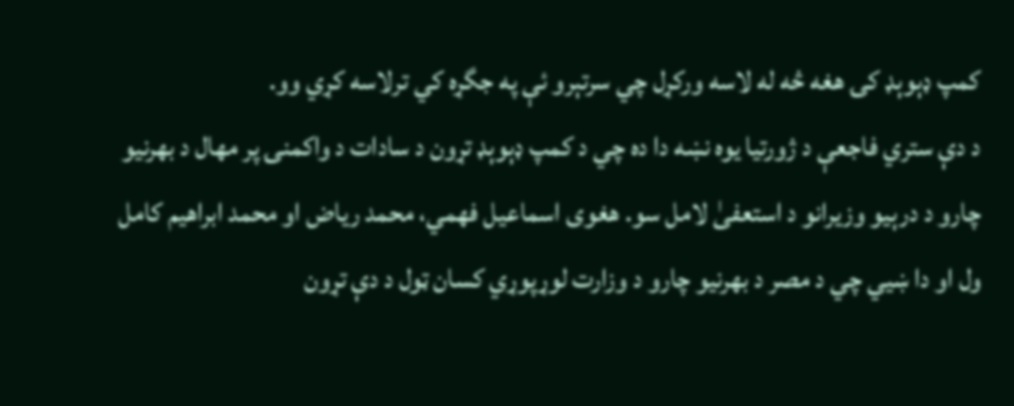کمپ ډېوېډ کۍ هغه څه له لاسه ورکړل چي سرتېرو ئې په جگړه کي ترلاسه کړي وو.
د دې ستري فاجعې د ژورتیا یوه نښه دا ده چي د کمپ ډېوېډ تړون د سادات د واکمنۍ پر مهال د بهرنیو چارو د درېیو وزیرانو د استعفیٰ لامل سو. هغوی اسماعیل فهمي، محمد ریاض او محمد ابراهیم کامل ول او دا ښيي چي د مصر د بهرنیو چارو د وزارت لوړپوړي کسان ټول د دې تړون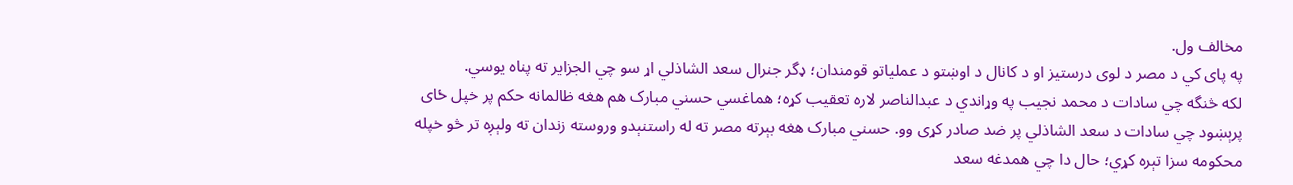مخالف ول.
په پای کي د مصر د لوی درستیز او د کانال د اوښتو د عملیاتو قومندان؛ ډگر جنرال سعد الشاذلي اړ سو چي الجزایر ته پناه یوسي.
لکه څنگه چي سادات د محمد نجیب په وړاندي د عبدالناصر لاره تعقیب کړه؛ هماغسي حسني مبارک هم هغه ظالمانه حکم پر خپل ځای پرېښود چي سادات د سعد الشاذلي پر ضد صادر کړی وو. حسني مبارک هغه بېرته مصر ته له راستنېدو وروسته زندان ته ولېږه تر څو خپله محکومه سزا تېره کړي؛ حال دا چي همدغه سعد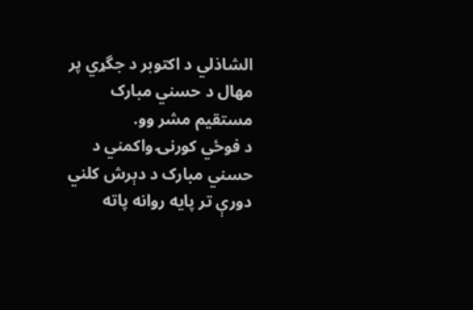الشاذلي د اکتوبر د جگړي پر مهال د حسني مبارک مستقیم مشر وو.
د فوځي کورنۍ واکمني د حسني مبارک د دېرش کلني دورې تر پایه روانه پاته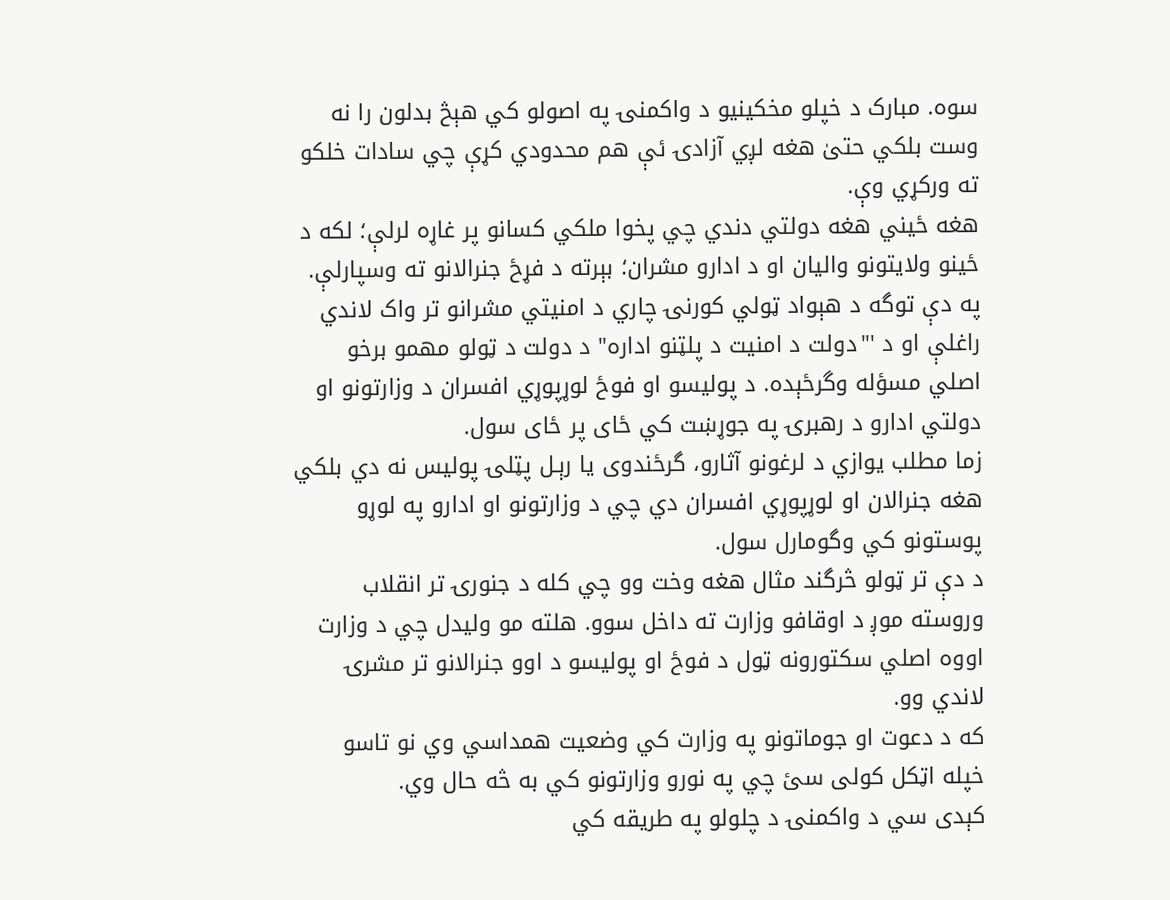سوه. مبارک د خپلو مخکینیو د واکمنۍ په اصولو کي هېڅ بدلون را نه وست بلکي حتیٰ هغه لږي آزادۍ ئې هم محدودي کړې چي سادات خلکو ته ورکړي وې.
هغه ځیني هغه دولتي دندي چي پخوا ملکي کسانو پر غاړه لرلې؛ لکه د ځینو ولایتونو والیان او د ادارو مشران؛ بېرته د فړځ جنرالانو ته وسپارلې.
په دې توگه د هېواد ټولي کورنۍ چاري د امنیتي مشرانو تر واک لاندي راغلې او د '"دولت د امنیت د پلټنو اداره" د دولت د ټولو مهمو برخو اصلي مسؤله وگرځېده. د پولیسو او فوځ لوړپوړي افسران د وزارتونو او دولتي ادارو د رهبرۍ په جوړښت کي ځای پر ځای سول.
زما مطلب یوازي د لرغونو آثارو، گرځندوی یا رېـل پټلۍ پولیس نه دي بلکي هغه جنرالان او لوړپوړي افسران دي چي د وزارتونو او ادارو په لوړو پوستونو کي وگومارل سول.
د دې تر ټولو څرگند مثال هغه وخت وو چي کله د جنورۍ تر انقلاب وروسته موږ د اوقافو وزارت ته داخل سوو. هلته مو ولیدل چي د وزارت اووه اصلي سکتورونه ټول د فوځ او پولیسو د اوو جنرالانو تر مشرۍ لاندي وو.
که د دعوت او جوماتونو په وزارت کي وضعیت همداسي وي نو تاسو خپله اټکل کولی سئ چي په نورو وزارتونو کي به څه حال وي.
کېدی سي د واکمنۍ د چلولو په طریقه کي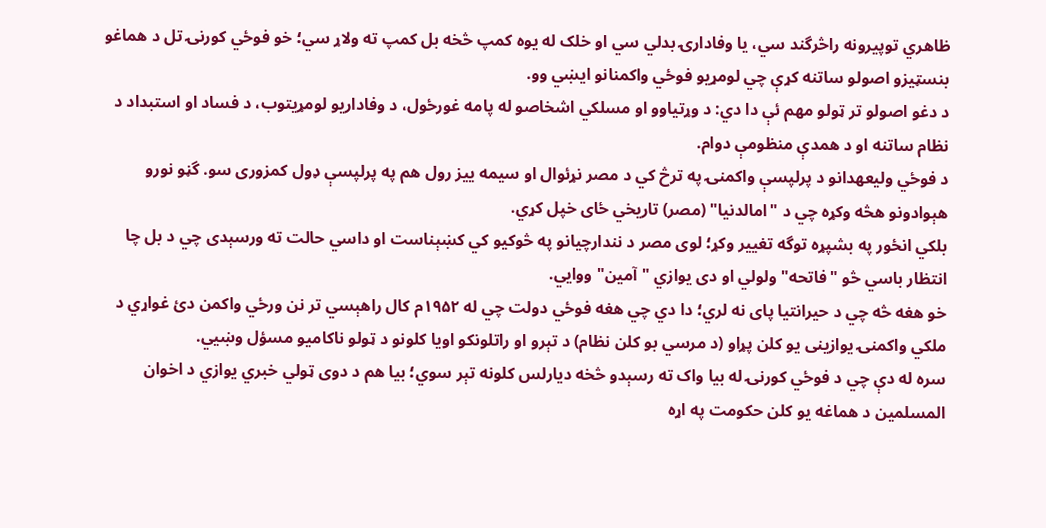ظاهري توپیرونه راڅرگند سي، یا وفادارۍ بدلي سي او خلک له یوه کمپ څخه بل کمپ ته ولاړ سي؛ خو فوځي کورنۍ تل د هماغو بنسټیزو اصولو ساتنه کړې چي لومړیو فوځي واکمنانو ایښي وو.
د دغو اصولو تر ټولو مهم ئې دا دي: د وړتیاوو او مسلکي اشخاصو له پامه غورځول، د وفاداریو لومړیتوب، د فساد او استبداد د نظام ساتنه او د همدې منظومې دوام.
د فوځي ولیعهدانو د پرلپسې واکمنۍ په ترڅ کي د مصر نړئوال او سیمه ییز رول هم په پرلپسې ډول کمزوری سو. گڼو نورو هېوادونو هڅه وکړه چي د "امالدنیا" (مصر) تاریخي ځای خپل کړي.
بلکي انځور په بشپړه توگه تغییر وکړ؛ لوی مصر د نندارچیانو په څوکیو کي کښېناست او داسي حالت ته ورسېدی چي د بل چا انتظار باسي څو "فاتحه" ولولي او دی یوازي "آمین" ووایي.
خو هغه څه چي د حیرانتیا پای نه لري؛ دا دي چي هغه فوځي دولت چي له ۱۹۵۲م کال راهېسي تر نن ورځي واکمن دئ غواړي د ملکي واکمنۍ یوازینی یو کلن پړاو (د مرسي بو کلن نظام) د تېرو او راتلونکو اویا کلونو د ټولو ناکامیو مسؤل وښيي.
سره له دې چي د فوځي کورنۍ له بیا واک ته رسېدو څخه دیارلس کلونه تېر سوي؛ بیا هم د دوی ټولي خبري یوازي د اخوان المسلمین د هماغه یو کلن حکومت په اړه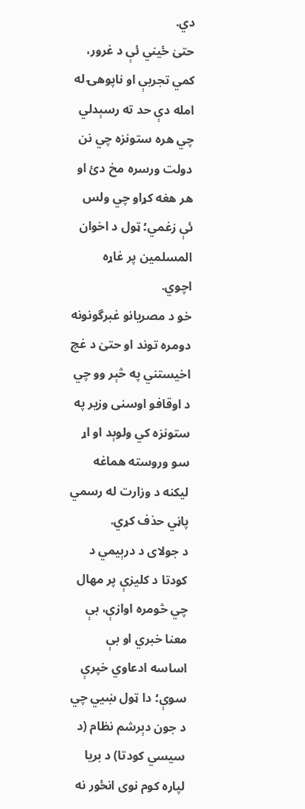دي.
حتیٰ ځیني ئې د غرور، کمي تجربې او ناپوهۍ له امله دې حد ته رسېدلي چي هره ستونزه چي نن دولت ورسره مخ دئ او هر هغه کړاو چي ولس ئې زغمي؛ ټول د اخوان المسلمین پر غاړه اچوي.
خو د مصریانو غبرگونونه دومره توند او حتیٰ د غچ اخیستني په څېر وو چي د اوقافو اوسنی وزیر په ستونزه کي ولوېد او اړ سو وروسته هماغه لیکنه د وزارت له رسمي پاڼي حذف کړي.
د جولای د درېیمي د کودتا د کلیزې پر مهال چي څومره اوازې، بې معنا خبري او بې اساسه ادعاوي خپرې سوې؛ دا ټول ښيي چي د جون دېرشم نظام (د سیسي کودتا) د بریا لپاره کوم نوی انځور نه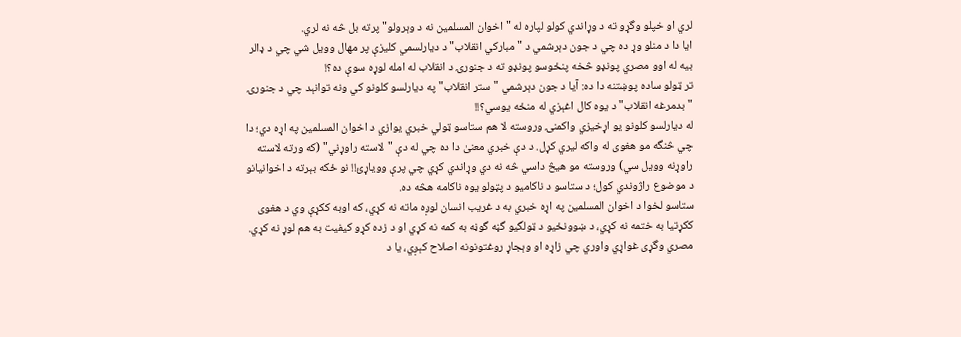لري او خپلو وگړو ته د وړاندي کولو لپاره له "اخوان المسلمین نه د وېرولو" پرته بل څه نه لري.
ایا دا د منلو وړ ده چي د جون دېرشمي د "مبارکي انقلاب" د دیارلسمي کلیزې پر مهال وویل شي چي د ډالر بیه له اوو مصري پونډو څخه پنځوسو پونډو ته د جنورۍ د انقلاب له امله لوړه سوې ده؟!
تر ټولو ساده پوښتنه دا ده: آیا د جون دېرشمي "ستر انقلاب" په دیارلسو کلونو کي ونه توانېد چي د جنورۍ "بدمرغه انقلاب" د یوه کال اغېزي له منځه یوسي؟!!
له دیارلسو کلونو یو اړخیزي واکمنۍ وروسته لا هم ستاسو ټولي خبري یوازي د اخوان المسلمین په اړه دي؛ دا چي څنگه مو هغوی له واکه لیري کړل. د دې خبري معنیٰ دا ده چي له دې "لاسته راوړني" (که ورته لاسته راوړنه وویل سي) وروسته مو هیڅ داسي څه نه دي وړاندي کړي چي پرې وویاړئ!! نو ځکه بېرته د اخوانیانو د موضوع راژوندي کول؛ د ستاسو د ناکامیو د پټولو یوه ناکامه هڅه ده.
ستاسو لخوا د اخوان المسلمین په اړه خبري به د غریب انسان لوږه ماته نه کړي، که اوبه ککړې وي د هغوی ککړتیا به ختمه نه کړي، د ښوونځیو د ټولگیو گڼه گوڼه به کمه نه کړي او د زده کړو کیفیت به هم لوړ نه کړي.
مصري وگړی غواړي واوري چي زاړه او وېجاړ روغتونونه اصلاح کېږي، یا د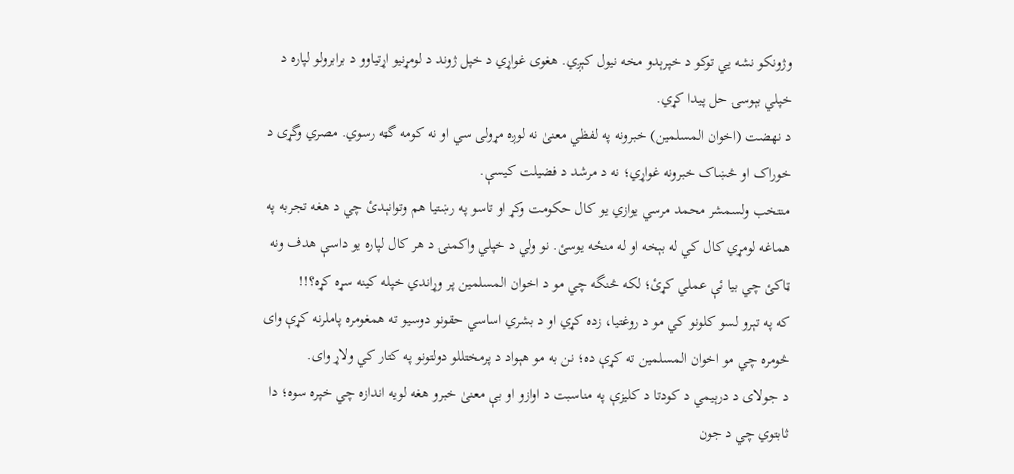وژونکو نشه يي توکو د خپرېدو مخه نیول کېږي. هغوی غواړي د خپل ژوند د لومړنیو اړتیاوو د برابرولو لپاره د خپلي بېوسۍ حل پیدا کړي.
د نهضت (اخوان المسلمین) خبرونه په لفظي معنیٰ نه لوږه مړولی سي او نه کومه گټه رسوي. مصري وگړی د خوراک او څښاک خبرونه غواړي؛ نه د مرشد د فضیلت کیسې.
منتخب ولسمشر محمد مرسي یوازي یو کال حکومت وکړ او تاسو په رښتیا هم وتوانېدئ چي د هغه تجربه په هماغه لومړي کال کي له بېخه او له منځه یوسئ. نو ولي د خپلي واکمنۍ د هر کال لپاره یو داسې هدف ونه ټاکئ چي بیا ئې عملي کړئ؛ لکه څنگه چي مو د اخوان المسلمین پر وړاندي خپله کینه سړه کړه؟!!
که په تېرو لسو کلونو کي مو د روغتیا، زده کړي او د بشري اساسي حقونو دوسیو ته همغومره پاملرنه کړې وای څومره چي مو اخوان المسلمین ته کړې ده؛ نن به مو هېواد د پرمختللو دولتونو په کتار کي ولاړ وای.
د جولای د درېیمي د کودتا د کلیزې په مناسبت د اوازو او بې معنیٰ خبرو هغه لویه اندازه چي خپره سوه؛ دا ثابتوي چي د جون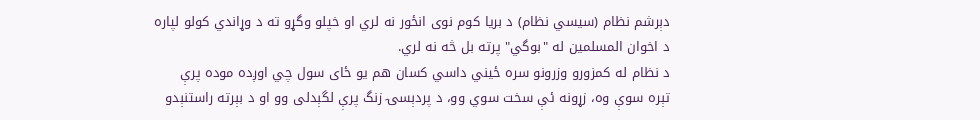دېرشم نظام (سیسي نظام) د بریا کوم نوی انځور نه لري او خپلو وگړو ته د وړاندي کولو لپاره د اخوان المسلمین له "بوگي" پرته بل څه نه لري.
د نظام له کمزورو وزرونو سره ځیني داسي کسان هم یو ځای سول چي اوږده موده پرې تېره سوې وه، زړونه ئې سخت سوي وو، د پردېسۍ زنگ پرې لگېدلی وو او د بېرته راستنېدو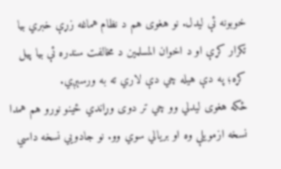خوبونه ئې لیدل. نو هغوی هم د نظام هماغه زړې خبري بیا تکرار کړې او د اخوان المسلمین د مخالفت سندره ئې بیا پیل کړه؛ په دې هیله چي دې لاري ته به ورسېږي.
ځکه هغوی لیدلي وو چي تر دوی وړاندي ځینو نورو هم همدا نسخه ازمویلې وه او بریالي سوي وو. نو جادویي نسخه داسي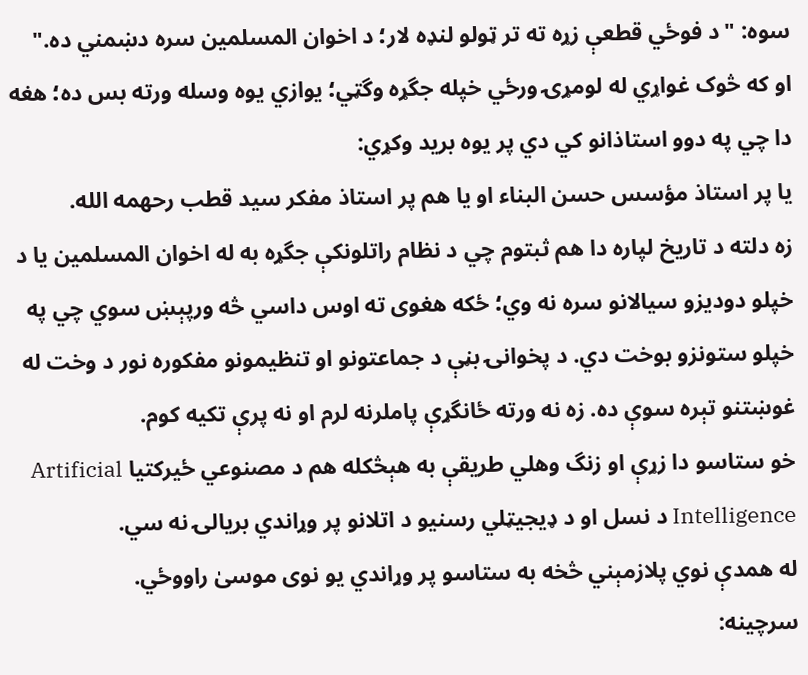سوه: "د فوځي قطعې زړه ته تر ټولو لنډه لار؛ د اخوان المسلمین سره دښمني ده."
او که څوک غواړي له لومړۍ ورځي خپله جگړه وگټي؛ یوازي یوه وسله ورته بس ده؛ هغه دا چي په دوو استاذانو کي دي پر یوه برید وکړي:
یا پر استاذ مؤسس حسن البناء او یا هم پر استاذ مفکر سید قطب رحهمه الله.
زه دلته د تاریخ لپاره دا هم ثبتوم چي د نظام راتلونکې جگړه به له اخوان المسلمین یا د خپلو دودیزو سیالانو سره نه وي؛ ځکه هغوی ته اوس داسي څه ورپېښ سوي چي په خپلو ستونزو بوخت دي. د پخوانۍ بڼې د جماعتونو او تنظیمونو مفکوره نور د وخت له غوښتنو تېره سوې ده. زه نه ورته ځانگړې پاملرنه لرم او نه پرې تکیه کوم.
خو ستاسو دا زړې او زنگ وهلي طریقې به هېڅکله هم د مصنوعي ځیرکتیا Artificial Intelligence د نسل او د ډیجیټلي رسنیو د اتلانو پر وړاندي بریالۍ نه سي.
له همدې نوي پلازمېني څخه به ستاسو پر وړاندي یو نوی موسیٰ راووځي.
سرچینه: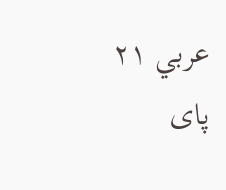عربي ۲۱
پای